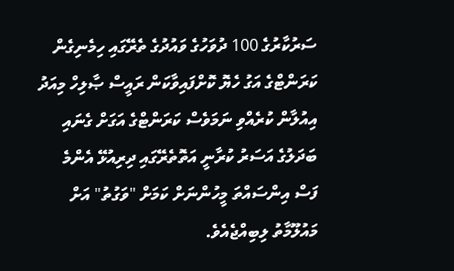ސަރުކާރުގެ 100 ދުވަހުގެ ވައުދުގެ ތެރޭގައި ހިމެނިގެން ކަރަންޓްގެ އަގު ހެޔޮ ކޮށްފައިވާކަން ރައީސް ޞާލިހް މިއަދު އިއުލާން ކުރެއްވި ނަމަވެސް ކަރަންޓްގެ އަގަށް ގެނައި ބަދަލުގެ އަސަރު ކުރާނީ އަތޮތެރޭގައި ދިރިއުޅޭ އެންމެ ފަސް އިންސައްތަ މީހުންނަށް ކަމަށް "ވަގުތު" އަށް މައުލޫމާތު ލިބިއްޖެއެވެ.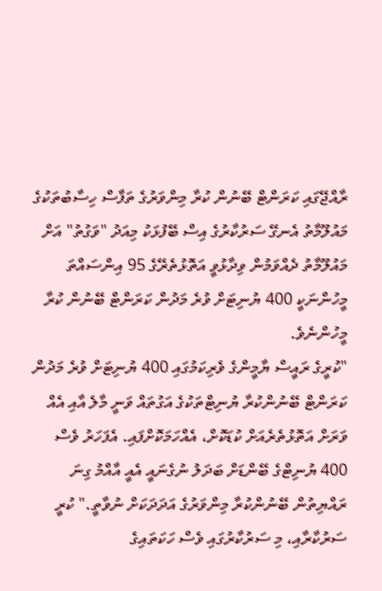ރާއްޖޭގައި ކަރަންޓް ބޭނުން ކުރާ މިންވަރުގެ ތަފާސް ހިސާބުތަކުގެ މައުލޫމާތު އެނގޭ ސަރުކާރުގެ އިސް ބޭފުޅަކު މިއަދު "ވަގުތު" އަށް މައުލޫމާތު ދެއްވަމުން ވިދާޅުވީ އަތޮޅުތެރޭގެ 95 އިންސައްތަ މީހުންނަކީ 400 ޔުނިޓަށް ވުރެ މަދުން ކަރަންޓް ބޭނުން ކުރާ މީހުންނެވެ.
"ކުރީގެ ރައީސް ޔާމީންގެ ވެރިކަމުގައި 400 ޔުނިޓަށް ވުރެ މަދުން ކަރަންޓް ބޭނުންކުރާ ޔުނިޓްތަކުގެ އަގުތައް ވަނީ މާލެ އާއި އެއް ވަރަށް އަތޮޅުތެރެއަށް ކުޑަކޮށް، އެއްހަމަކޮށްފައި. އެފަހަރު ވެސް 400 ޔުނިޓްގެ ބޭންޑަށް ބަދަލު ނުގެނައީ އެއީ އާއްމު ގިނަ ރައްޔިތުން ބޭނުންކުރާ މިންވަރުގެ އަދަދަކަށް ނުވާތީ." ކުރީ ސަރުކާރާއި، މި ސަރުކާރުގައި ވެސް ހަކަތައިގެ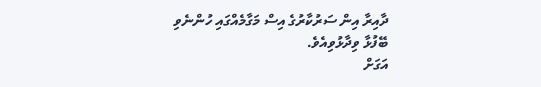ދާއިރާ އިން ސަރުކާރުގެ އިސް މަގާމެއްގައި ހުންނެވި ބޭފުޅާ ވިދާޅުވިއެވެ.
އަގަށް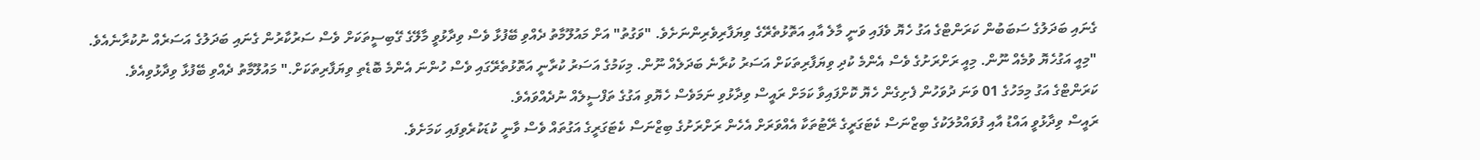ގެނައި ބަދަލުގެ ސަބަބުން ކަރަންޓްގެ އަގު ހެޔޮ ވެފައި ވަނީ މާލެ އާއި އަތޮޅުތެރޭގެ ވިޔަފާރިވެރިންނަށެވެ. "ވަގުތު" އަށް މައުލޫމާތު ދެއްވި ބޭފުޅާ ވެސް ވިދާޅުވީ މާލޭގެ ގޭބިސީތަކަށް ވެސް ސަރުކާރުން ގެނައި ބަދަލުގެ އަސަރެއް ނުކުރާނެއެވެ.
"މިއީ އަގުހެޔޮ ވުމެއް ނޫން. މިއީ ރަށްރަށުގެ ވެސް އެންމެ ކުދި ވިޔަފާރިތަކަށް އަސަރު ކުރާނެ ބަދަލެއް ނޫން. މިކަމުގެ އަސަރު ކުރާނީ އަތޮޅުތެރޭގައި ވެސް ހުންނަ އެންމެ ބޮޑެތި ވިޔަފާރިތަކަށް." މައުލޫމާތު ދެއްވި ބޭފުޅާ ވިދާޅުވިއެވެ.
ކަރަންޓްގެ އަގު މިމަހުގެ 01 ވަނަ ދުވަހުން ފެށިގެން ހެޔޮ ކޮށްފައިވާ ކަމަށް ރައީސް ވިދާޅުވި ނަމަވެސް ހެޔޮވި އަގުގެ ތަފްސީލެއް ނުދެއްވައެވެ.
ރައީސް ވިދާޅުވީ އައްޑު އާއި ފުވައްމުލަކުގެ ބިޒްނަސް ކެޓަގަރީގެ ރޭޓުތަކާ އެއްވަރަށް އެހެން ރަށްރަށުގެ ބިޒްނަސް ކެޓަގަރީގެ އަގުތައް ވެސް ވާނީ ކުޑަކުރެވިފައި ކަމަށެވެ.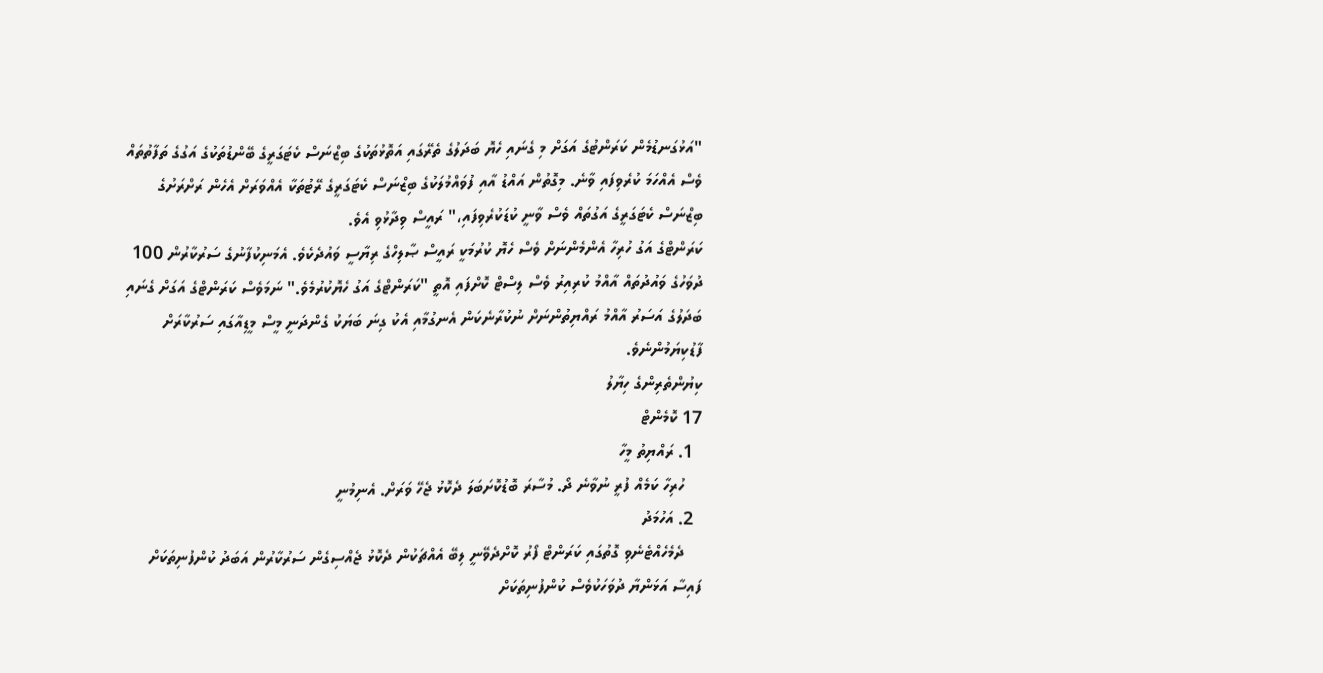"އަޅުގަނޑުމެން ކަރަންޓުގެ އަގަށް މި ގެނައި ހެޔޮ ބަދަލުގެ ތެރޭގައި އަތޮޅުތަކުގެ ބިޒްނަސް ކެޓަގަރީގެ ބޭންޑުތަކުގެ އަގުގެ ތަފާތުތައް ވެސް އެއްހަމަ ކުރެވިފައި ވާނެ. މިގޮތުން އައްޑު އާއި ފުވައްމުލަކުގެ ބިޒްނަސް ކެޓަގަރީގެ ރޭޓުތަކާ އެއްވަރަށް އެހެން ރަށްރަށުގެ ބިޒްނަސް ކެޓަގަރީގެ އަގުތައް ވެސް ވާނީ ކުޑަކުރެވިފައި،" ރައީސް ވިދާޅުވި އެވެ.
ކަރަންޓްގެ އަގު ހުރިހާ އެންމެންނަށް ވެސް ހެޔޮ ކުރުމަކީ ރައީސް ޞާލިހްގެ ރިޔާސީ ވައުދެކެވެ. އެމަނިކުފާނުގެ ސަރުކާރުން 100 ދުވަހުގެ ވައުދުތައް އާއްމު ކުރިއިރު ވެސް ލިސްޓް ކޮށްފައި އޮތީ "ކަރަންޓްގެ އަގު ހެޔޮކުރުމެވެ." ނަމަވެސް ކަރަންޓްގެ އަގަށް ގެނައި ބަދަލުގެ އަސަރު އާއްމު ރައްޔިތުންނަށް ނުކުރާނެކަން އެނގުމާއި އެކު ގިނަ ބަޔަކު ގެންދަނީ މީސް މީޑިއާގައި ސަރުކާރަށް ފާޑުކިޔަމުންނެވެ.
ކިޔުންތެރިންގެ ހިޔާލު
17 ކޮމެންޓް
  1. ރައްޔިތު މީހާ
    ހުރިހާ ކަމެއް ފުރީ ނުވާނެ ދޯ. މުސާރަ ބޮޑުކޮށަބަލަ ދެކޮޅު ޖެހޭ ވަރަށް. އެނިމުނީ
  2. އަހުމަދު
    ދެމެހެއްޓެނެވި ގޮތުގައި ކަރަންޓް ފޯރު ކޮށްދެވޭނީ ލިބޭ އެއްޗަކުން ދެކޮޅު ޖެއްސިގެން ސަރުކާރުން އަބަދު ކުންފުނިތަކަށް ފައިސާ އަޅަންޔާ ދުވަހަކުވެސް ކުންފުނިތަކަށް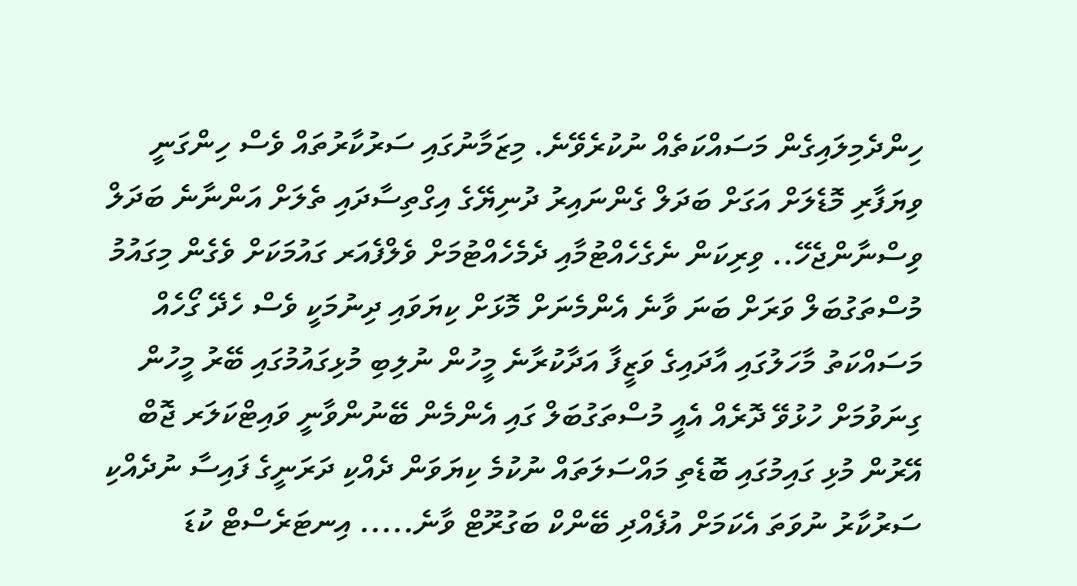ހިންދެމިލައިގެން މަސައްކަތެއް ނުކުރެވޭނެ. މިޒަމާނުގައި ސަރުކާރުތައް ވެސް ހިންގަނީ ވިޔަފާރި މޮޑެލަށް އަގަށް ބަދަލް ގެންނައިރު ދުނިޔޭގެ އިގްތިސާދައި ތެލަށް އަންނާނެ ބަދަލް ވިސްނާންޖެހޭ.. ވިރިކަން ނެގެހެއްޓުމާއި ދެމެހެއްޓުމަށް ވެލްފެއަރ ގައުމަކަށް ވެގެން މިގައުމު މުސްތަގުބަލް ވަރަށް ބަނަ ވާނެ އެންމެނަށް މޮޅަށް ކިޔަވައި ދިނުމަކީ ވެސް ހެދޭ ގޯހެއް މަސައްކަތު މާހަލުގައި އާދައިގެ ވަޒީފާ އަދާކުރާނެ މީހުން ނުލިބި މުޅިގައުމުގައި ބޭރު މީހުން ގިނަވުމަށް ހުޅުވޭ ދޮރެއް އެއީ މުސްތަގުބަލް ގައި އެންމެން ބޭނުންވާނީ ވައިޓްކަލަރ ޖޮބް އޭރުން މުޅި ގައިމުގައި ބޮޑެތި މައްސަލަތައް ނުކުމެ ކިޔަވަން ދެއްކި ދަރަނީގެ ފައިސާ ނުދެއްކި ސަރުކާރު ނުވަތަ އެކަމަށް އުފެއްދި ބޭންކް ބަގުރޫޓް ވާނެ..... އިނޓަރެސްޓް ކުޑަ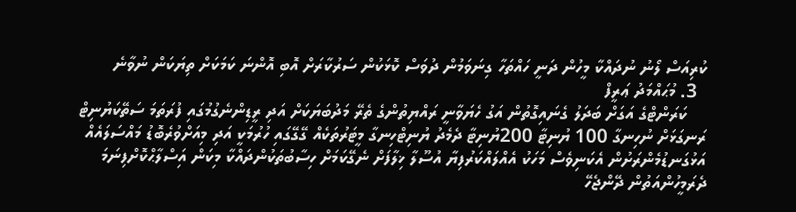ކުރިއަސް ލޯނު ނުދައްކާ މީހުން ދަނީ ހައްތަހާ ގިނަވަމުން ދުވަސް ކޮޅަކުން ސަރުކާރަށް އޮބި އޮންނަ ކަމަކަށް ތިޔަކަން ނުވާނެ
  3. މުޙައްމަދު ޢަރީފް
    ކަރަންޓްގެ އަގަށް ބަދަލު ގެނައިގޮތުން އަގު ހެޔަވާނީ ރައްޔިތުންގެ ތެރޭ މަދުބަޔަކަށް އަދި ރީޑިންނެގުމުގައި ފުރަތަމަ ސަތޭކަޔުނިޓް ރަނގަޅަށް ނުހިނގާ 100 ޔުނިޓާ 200ޔުނިޓާ ދެމެދު ޔުނިޓްހިނގާ މީޓަރުތަކެއް ގޭގޭގައި ހުރުމަކީ އަދި މިއަށްވުރެބޮޑު މައްސަލައެއް އަޅުގަނޑުމެންރަށުން އެކަނިވެސް މަހަކު އެއްލައްކަރުފިޔާ އުސޫލާ ޚިލާފަށް ނެގޭކަމަށް ހިސާބުތަކުންދައްކާ މިކަން އަިސްލާޙްކޮށްފިނަމަ ދެރަމީހުންއަތުން ދޭންޖެހޭ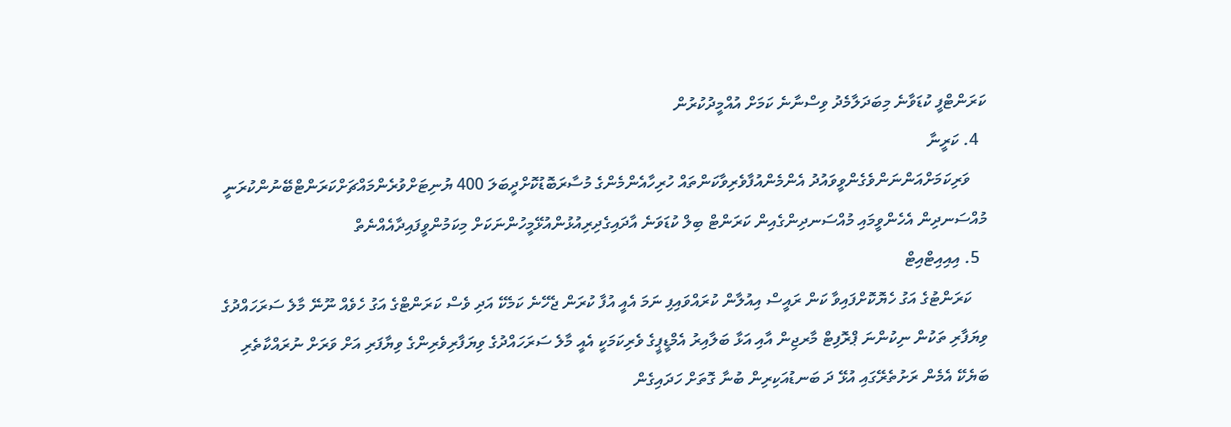ކަރަންޓްފީ ކުޑަވާނެ މިބަދަލާމެދު ވިސްނާނެ ކަމަށް އުއްމީދުކުރުން
  4. ކަރީނާ
    ވަރިކަމަށްއަންނަންވެގެންވީވައުދު އެންމެންއުފާވެރިވާކަންތައް ހުރިހާއެންމެންގެ މުސާރަބޮޑުކޮށްދީބަލަ 400 ޔުނިޓަށްވުރެންމައްޗަށްކަރަންޓްބޭނުންކުރަނީ މުއްސަނދިން އެހެންވީމައި މުއްސަނދިންގެއިން ކަރަންޓް ބިލް ކުޑަވަނެ އާދައިގެދިރިއުޅުންއުޅޭމީހުންނަކަށް މިކަމުންވީފައިދާއެއްނެތް
  5. އިއިއިޓްއިޓް
    ކަރަންޓުގެ އަގު ހެޔޮކޮށްފައިވާ ކަން ރައީސް އިއުލާން ކުރައްވައިފި ނަމަ އެއީ އުފާ ކުރަން ޖެހޭނެ ކަމެކޭ އަދި ވެސް ކަރަންޓްގެ އަގު ހެވެއް ނޫނޭ މާލެ ސަރަހައްދުގެ ވިޔަފާރި ތަކުން ނިކުންނަ ޕްރޮފިޓް މާރޖިން އާއި އަޅާ ބަލާއިރު އެމްޑީޕީގެ ވެރިކަމަކީ އެއީ މާލެ ސަރަހައްދުގެ ވިޔަފާރިވެރިންގެ ވިޔާފަރި އަށް ވަރަށް ނުރައްކާތެރި ބަޔެކޭ އެމެން ރަށުތެރޭގައި އުޅޭ ދަ ބަނޑުއަކިރިން ބުނާ ގޮތަށް ހަދައިގެން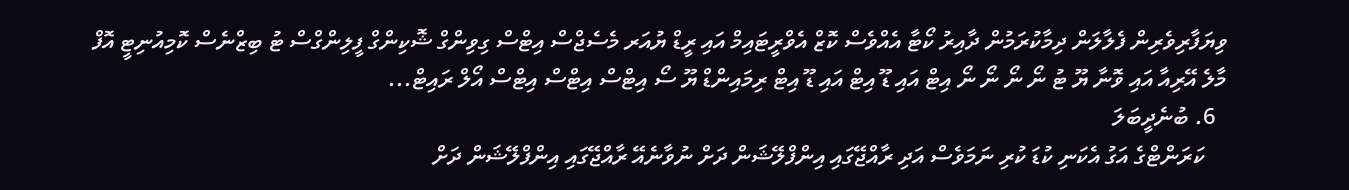ވިޔަފާރިވެރިން ފެލާލަން ދިމާކުރަމުން ދާއިރު ކޯޓާ އެއްވެސް ކޮޒް އެވްރީޓައިމް އައި ރީޑް ޔުއަރ މެސެޖްސް އިޓްސް ގިވިންގް ޝޮކިންގް ފީލިންގްސް ޓު ބިޒްނެސް ކޮމިއުނިޓީ އޮފް މާލެ އޭރިއާ އައި ވޮނާ ޔޫ ޓު ނޯ ނޯ ނޯ ނޯ އިޓް އައި ޑޫ އިޓް އައި ޑޫ އިޓް ރިމައިންޑް ޔޫ ސޯ އިޓްސް އިޓްސް އިޓްސް އޯލް ރައިޓް...
  6. ބުނެދީބަލަ
    ކަރަންޓްގެ އަގު އެކަނި ކުޑަ ކުރި ނަމަވެސް އަދި ރާއްޖޭގައި އިންފްލޭޝަން ދަށް ނުވާނެއޭ ރާއްޖޭގައި އިންފްލޭޝަން ދަށް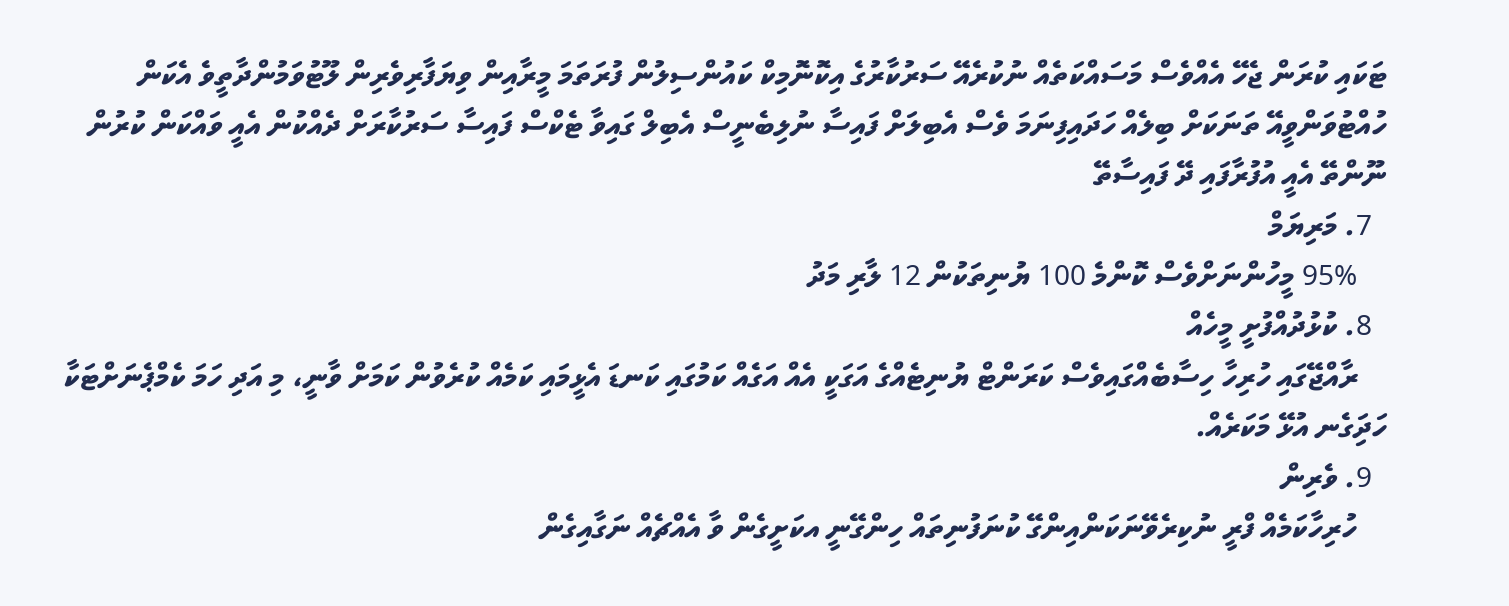ޓަކައި ކުރަން ޖެހޭ އެއްވެސް މަސައްކަތެއް ނުކުރެއޭ ސަރުކާރުގެ އިކޮނޮމިކް ކައުންސިލުން ފުރަތަމަ މީރާއިން ވިޔަފާރިވެރިން ލޫޓުވަމުންދާތީވެ އެކަން ހުއްޓުވަންވީއޭ ތަނަކަށް ބިލެއް ހަދައިފިނަމަ ވެސް އެބިލަށް ފައިސާ ނުލިބެނީސް އެބިލް ގައިވާ ޓެކްސް ފައިސާ ސަރުކާރަށް ދެއްކުން އެއީ ވައްކަން ކުރުން ނޫންތޭ އެއީ އުފުރާފައި ދޭ ފައިސާތޭ
  7. މަރިޔަމް
    95% މީހުންނަށްވެސް ކޮންމެ 100 ޔުނިތަކުން 12 ލާރި މަދު
  8. ކުޅުދުއްފުށީ މީހެއް
    ރާއްޖޭގައި ހުރިހާ ހިސާބެއްގައިވެސް ކަރަންޓް ޔުނިޓެއްގެ އަގަކީ އެއް އަގެއް ކަމުގައި ކަނޑަ އެޅީމައި ކަމެއް ކުރެވުން ކަމަށް ވާނީ، މި އަދި ހަމަ ކެމްޕެނަށްޓަކާ ހަދަިގެނ އުޅޭ މަކަރެއް.
  9. ވެރިން
    ހުރިހާކަމެއް ފްރީ ނުކިރެވޭނަކަންއިންގޭ ކުނަފުނިތައް ހިންގޭނީ އކަށީގެން ވާ އެއްޗެއް ނަގާއިގެން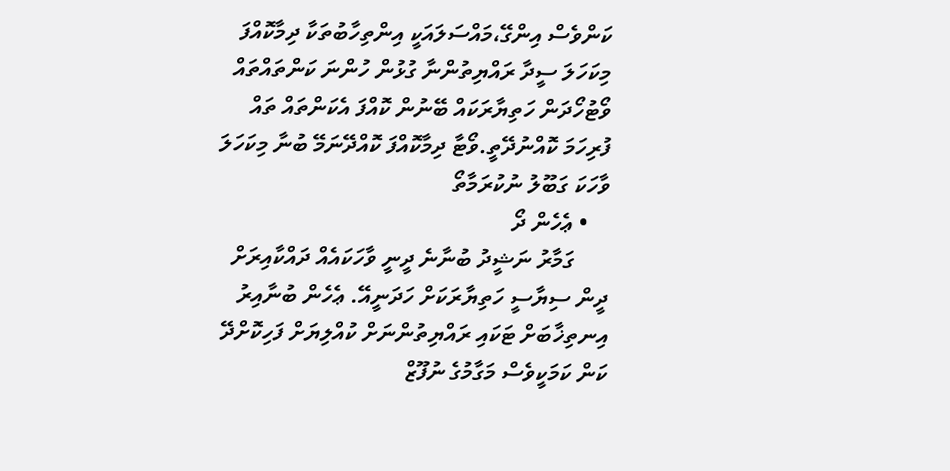ކަންވެސް އިންގޭ،މައްސަލައަކީ އިންތިހާބުތަކާ ދިމާކޮއްފަ މިކަހަލަ ސީދާ ރައްޔިތުންނާ ގުޅުން ހުންނަ ކަންތައްތައް ވޯޓުހޯދަން ހަތިޔާރަކައް ބޭނުން ކޮއްފަ އެކަންތައް ތައް ފުރިހަމަ ކޮއްނުދޭތީ.ވޯޓާ ދިމާކޮއްފަ ކޮއްދޭނަމޭ ބުނާ މިކަހަލަ ވާހަކަ ގަބޫލު ނުކުރަމާތޯ
    • ޢެހެން ދޯ
      ގަމާރު ނަޝީދު ބުނާނެ ދީނީ ވާހަކައެއް ދައްކާއިރަށް ދީން ސިޔާސީ ހަތިޔާރަކަށް ހަދަނީއޭ. ޢެހެން ބުނާއިރު އިނތިޚާބަށް ޓަކައި ރައްޔިތުންނަށް ކުއްލިޔަށް ފަހިކޮށްދޭ ކަން ކަމަކީވެސް މަގާމުގެ ނުފޫޒް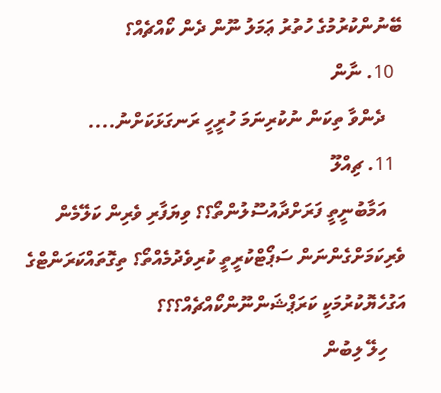ބޭނުންކުރުމުގެ ހުތުރު ޢަމަލު ނޫން ދެން ކޯއްޗެއް؟
  10. ނާން
    ދެންވާ ތިކަން ނުކުރިނަމަ ހުރީހީ ރަނގަޅަކަށްނު....
  11. ޗިއްލޫ
    އަމާބުނީތީ ފަރަށްދާއުސޫލުންތޯ؟؟ ވިޔަފާރި ވެރިން ކަލޭމެން ވެރިކަމަށްގެންނަން ސަޕޯޓްކުރީތީ ކުރިވެދުމެއްތޯ؟ ތިގޮތައްކަރަންޓްގެ އަގުހެޔޮކުރުމަކީ ކަރަޕްޝަންނޫންކޯއްޗެއް؟؟؟
    ހިލޭ ލިބުން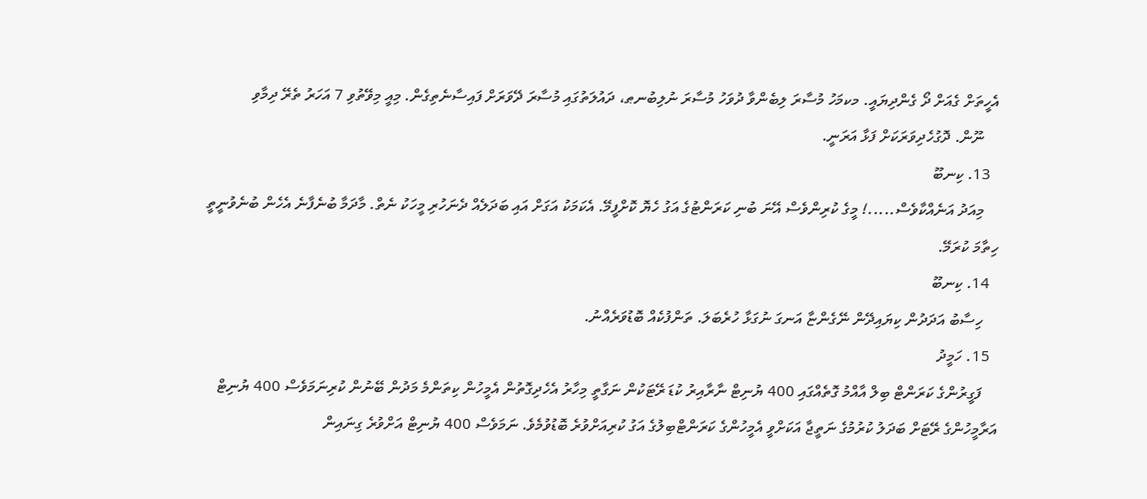އެހީތަށް ގެއަށް ދޯ ގެންދިޔައީ. މކމަހު މުސާރަ ލިބެންވާ ދުވަހު މުސާރަ ނުލިބުނޠ، ދައުލަތުގައި މުސާރަ ދޭވަރަށް ފައިސާނެތިގެން. މިއީ މިވޭތުވި 7 އަހަރު ތެރޭ ދިމާވި
    ނޫން. ދޮގުހެދިވަރަކަށް ފަޅާ އަރަނީ.
  13. ކިނބޫ
    މިއަދު އަނެއްކާވެސް.....! މީގެ ކުރިންވެސް އޭނަ ބުނި ކަރަންޓުގެ އަގު ހެޔޮ ކޮށްފީމޭ. އެކަމަކު އަގަށް އައި ބަދަލެއް ދެނަހުރި މީހަކު ނެތް. މާދަމާ ބުނެފާނެ އެހެން ބުނެވުނީތީ ހިތާމަ ކުރަމޭ.
  14. ކިނބޫ
    ހިސާބު އަދަދުން ކިޔައިދޭން ނޭގެންޏާ އަނގަ ނުގަޅާ ހުރެބަލަ. ތަންފުކެއް ބޮޑުވަރެއްނު.
  15. ހަމީދު
    ފަގީރުންގެ ކަރަންޓް ބިލް އާއްމު ގޮތެއްގައި 400 ޔުނިޓް ނާރާއިރު ކުޑަ ރޭޓަކުން ނަގާތީ މިހާރު އެހެދިގޮތުން އެމީހުން ކިތަންމެ މަދުން ބޭނުން ކުރިނަމަވެސް 400 ޔުނިޓް އަރާމީހުންގެ ރޭޓަށް ބަދަލު ކުރުމުގެ ނަތީޖާ އަކަށްވީ އެމީހުންގެ ކަރަންޓްބިލުގެ އަގު ކުރިއަށްވުރެ ބޮޑުވުމެވެ. ނަމަވެސް 400 ޔުނިޓް އަށްވުރެ ގިނައިން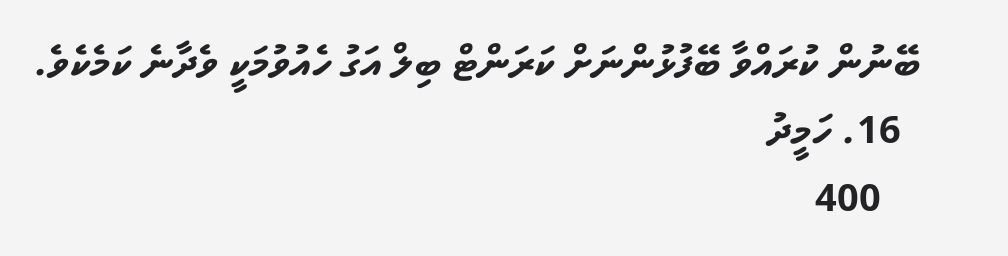ބޭނުން ކުރައްވާ ބޭފުޅުންނަށް ކަރަންޓް ބިލް އަގު ހެއުވުމަކީ ވެދާނެ ކަމެކެވެ.
  16. ހަމީދު
    400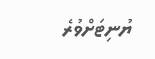ޔުނިޓަށްވުރެ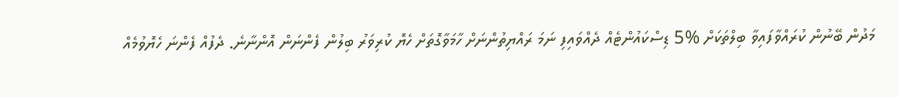މަދުން ބޭނުން ކުރައްވާފައިވާ ބިލްތަކަށް %5 ޑިސްކައުންޓެއް ދެއްވައިފި ނަމަ ރައްޔިތުންނަށް ހާމަވާގޮތަށް ހެޔޮ ކުރިވަރު ބިލުން ފެންނަން އޮންނާނެ. ދެފުއް ފެންނަ ހެޔޮވުމެއް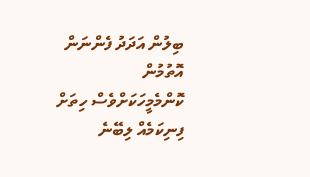ބިލުން އަދަދު ފެންނަން އޮތުމުން ކޮންމެމީހަކަށްވެސް ހިތަށް ފިނިކަމެއް ލިބޭނެ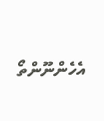އެހެންނޫންތޯ